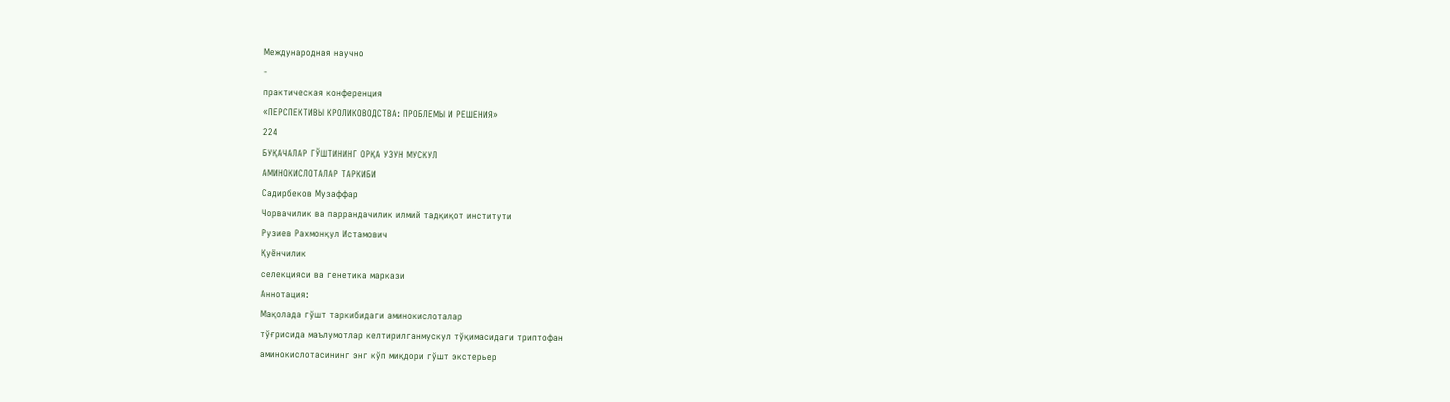Международная научно
-
практическая конференция
«ПЕРСПЕКТИВЫ КРОЛИКОВОДСТВА: ПРОБЛЕМЫ И РЕШЕНИЯ»
224
БУҚАЧАЛАР ГЎШТИНИНГ ОРҚА УЗУН МУСКУЛ
АМИНОКИСЛОТАЛАР ТАРКИБИ
Садирбеков Музаффар
Чорвачилик ва паррандачилик илмий тадқиқот институти
Рузиев Рахмонқул Истамович
Қуёнчилик
селекцияси ва генетика маркази
Аннотация:
Мақолада гўшт таркибидаги аминокислоталар
тўғрисида маълумотлар келтирилганмускул тўқимасидаги триптофан
аминокислотасининг энг кўп миқдори гўшт экстерьер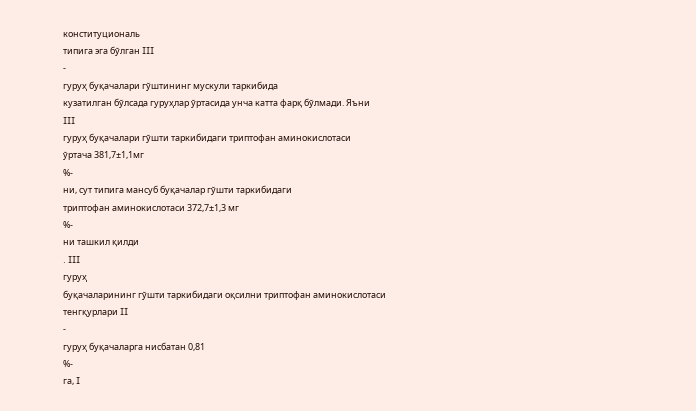конституциональ
типига эга бўлган III
-
гуруҳ буқачалари гўштининг мускули таркибида
кузатилган бўлсада гуруҳлар ўртасида унча катта фарқ бўлмади. Яъни
III
гуруҳ буқачалари гўшти таркибидаги триптофан аминокислотаси
ўртача 381,7±1,1мг
%-
ни, сут типига мансуб буқачалар гўшти таркибидаги
триптофан аминокислотаси 372,7±1,3 мг
%-
ни ташкил қилди
. III
гуруҳ
буқачаларининг гўшти таркибидаги оқсилни триптофан аминокислотаси
тенгқурлари II
-
гуруҳ буқачаларга нисбатан 0,81
%-
га, I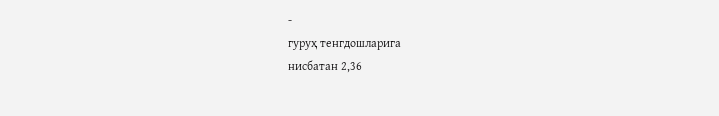-
гуруҳ тенгдошларига
нисбатан 2,36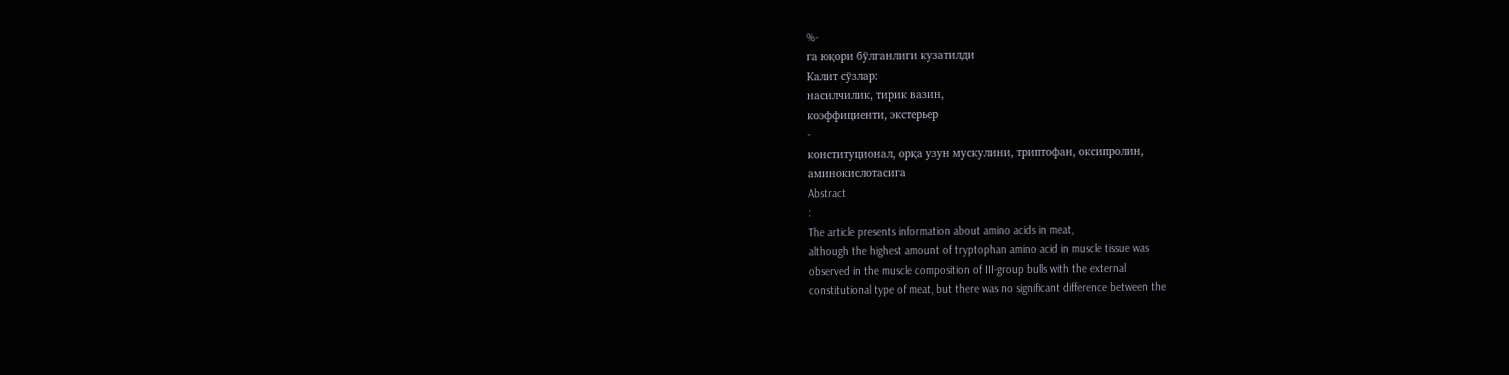%-
га юқори бўлганлиги кузатилди
Калит сўзлар:
насилчилик, тирик вазин,
коэффициенти, экстерьер
-
конституционал, орқа узун мускулини, триптофан, оксипролин,
аминокислотасига
Abstract
:
The article presents information about amino acids in meat,
although the highest amount of tryptophan amino acid in muscle tissue was
observed in the muscle composition of III-group bulls with the external
constitutional type of meat, but there was no significant difference between the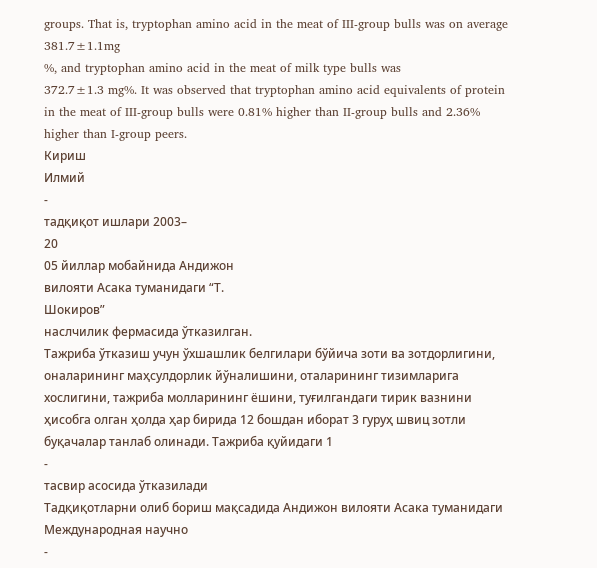groups. That is, tryptophan amino acid in the meat of III-group bulls was on average
381.7±1.1mg
%, and tryptophan amino acid in the meat of milk type bulls was
372.7±1.3 mg%. It was observed that tryptophan amino acid equivalents of protein
in the meat of III-group bulls were 0.81% higher than II-group bulls and 2.36%
higher than I-group peers.
Кириш
Илмий
-
тадқиқот ишлари 2003–
20
05 йиллар мобайнида Андижон
вилояти Асака туманидаги “Т.
Шокиров”
наслчилик фермасида ўтказилган.
Тажриба ўтказиш учун ўхшашлик белгилари бўйича зоти ва зотдорлигини,
оналарининг маҳсулдорлик йўналишини, оталарининг тизимларига
хослигини, тажриба молларининг ёшини, туғилгандаги тирик вазнини
ҳисобга олган ҳолда ҳар бирида 12 бошдан иборат 3 гуруҳ швиц зотли
буқачалар танлаб олинади. Тажриба қуйидаги 1
-
тасвир асосида ўтказилади
Тадқиқотларни олиб бориш мақсадида Андижон вилояти Асака туманидаги
Международная научно
-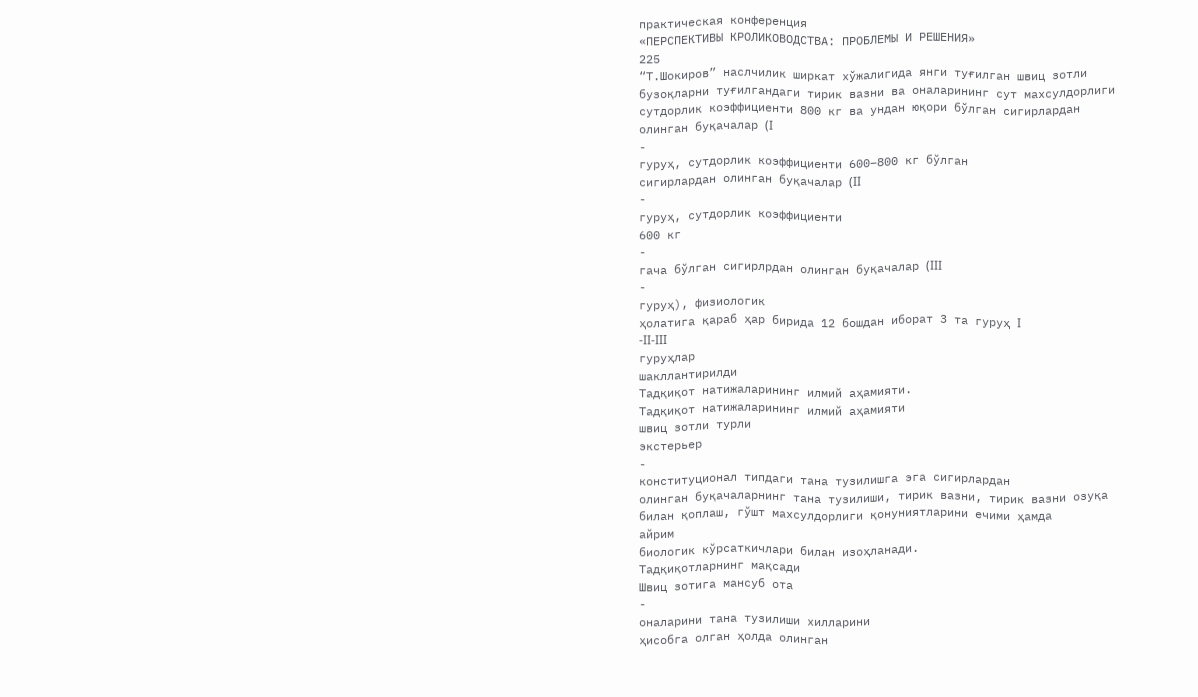практическая конференция
«ПЕРСПЕКТИВЫ КРОЛИКОВОДСТВА: ПРОБЛЕМЫ И РЕШЕНИЯ»
225
“Т.Шокиров” наслчилик ширкат хўжалигида янги туғилган швиц зотли
бузоқларни туғилгандаги тирик вазни ва оналарининг сут махсулдорлиги
сутдорлик коэффициенти 800 кг ва ундан юқори бўлган сигирлардан
олинган буқачалар (I
-
гуруҳ, сутдорлик коэффициенти 600–800 кг бўлган
сигирлардан олинган буқачалар (II
-
гуруҳ, сутдорлик коэффициенти
600 кг
-
гача бўлган сигирлрдан олинган буқачалар (III
-
гуруҳ), физиологик
ҳолатига қараб ҳар бирида 12 бошдан иборат 3 та гуруҳ I
-II-III
гуруҳлар
шакллантирилди
Тадқиқот натижаларининг илмий аҳамияти.
Тадқиқот натижаларининг илмий аҳамияти
швиц зотли турли
экстерьер
-
конституционал типдаги тана тузилишга эга сигирлардан
олинган буқачаларнинг тана тузилиши, тирик вазни, тирик вазни озуқа
билан қоплаш, гўшт махсулдорлиги қонуниятларини ечими ҳамда
айрим
биологик кўрсаткичлари билан изоҳланади.
Тадқиқотларнинг мақсади
Швиц зотига мансуб ота
-
оналарини тана тузилиши хилларини
ҳисобга олган ҳолда олинган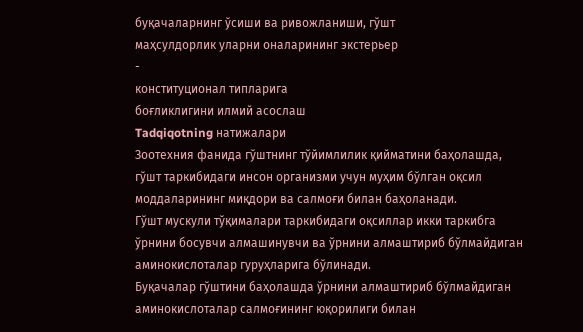буқачаларнинг ўсиши ва ривожланиши, гўшт
маҳсулдорлик уларни оналарининг экстерьер
-
конституционал типларига
боғликлигини илмий асослаш
Tadqiqotning натижалари
Зоотехния фанида гўштнинг тўйимлилик қийматини баҳолашда,
гўшт таркибидаги инсон организми учун муҳим бўлган оқсил
моддаларининг миқдори ва салмоғи билан баҳоланади.
Гўшт мускули тўқималари таркибидаги оқсиллар икки таркибга
ўрнини босувчи алмашинувчи ва ўрнини алмаштириб бўлмайдиган
аминокислоталар гуруҳларига бўлинади.
Буқачалар гўштини баҳолашда ўрнини алмаштириб бўлмайдиган
аминокислоталар салмоғининг юқорилиги билан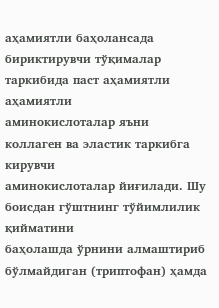аҳамиятли баҳолансада
бириктирувчи тўқималар таркибида паст аҳамиятли аҳамиятли
аминокислоталар яъни коллаген ва эластик таркибга кирувчи
аминокислоталар йиғилади. Шу боисдан гўштнинг тўйимлилик қийматини
баҳолашда ўрнини алмаштириб бўлмайдиган (триптофан) ҳамда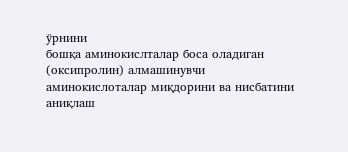ўрнини
бошқа аминокислталар боса оладиган (оксипролин) алмашинувчи
аминокислоталар миқдорини ва нисбатини аниқлаш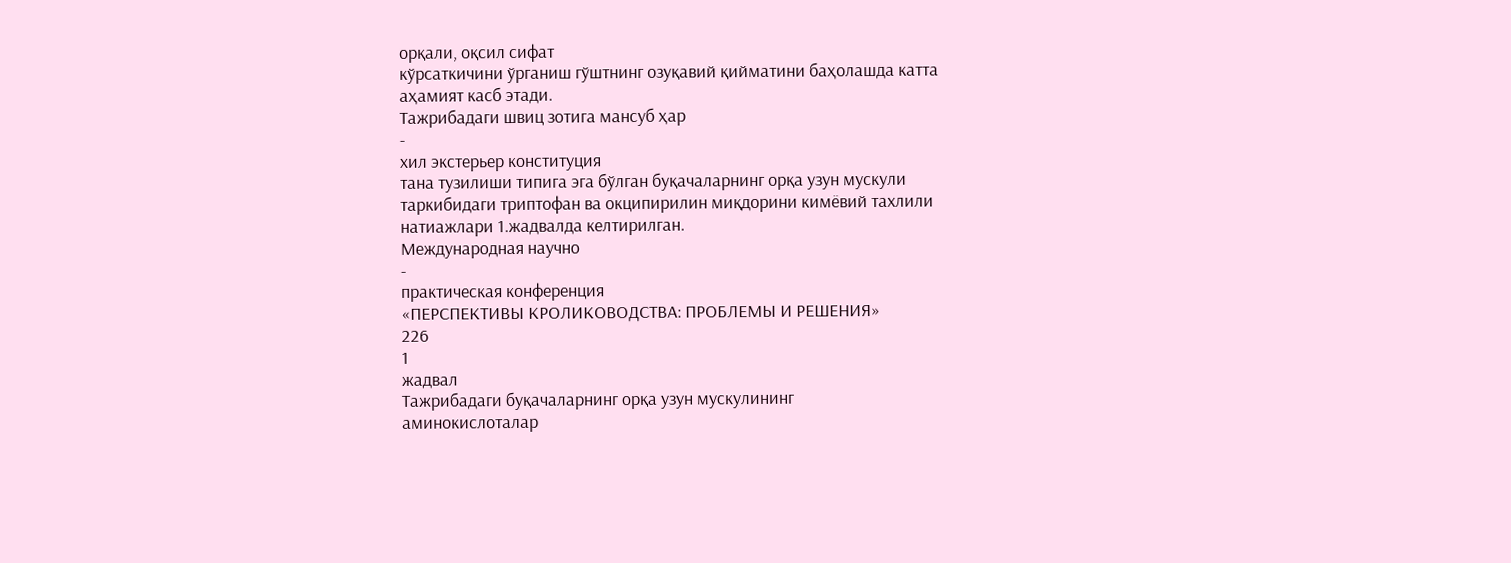орқали, оқсил сифат
кўрсаткичини ўрганиш гўштнинг озуқавий қийматини баҳолашда катта
аҳамият касб этади.
Тажрибадаги швиц зотига мансуб ҳар
-
хил экстерьер конституция
тана тузилиши типига эга бўлган буқачаларнинг орқа узун мускули
таркибидаги триптофан ва окципирилин миқдорини кимёвий тахлили
натиажлари 1.жадвалда келтирилган.
Международная научно
-
практическая конференция
«ПЕРСПЕКТИВЫ КРОЛИКОВОДСТВА: ПРОБЛЕМЫ И РЕШЕНИЯ»
226
1
жадвал
Тажрибадаги буқачаларнинг орқа узун мускулининг
аминокислоталар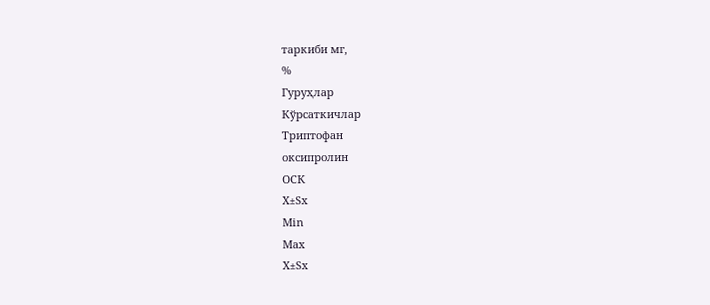таркиби мг,
%
Гуруҳлар
Кўрсаткичлар
Триптофан
оксипролин
ОСК
X±Sx
Min
Max
X±Sx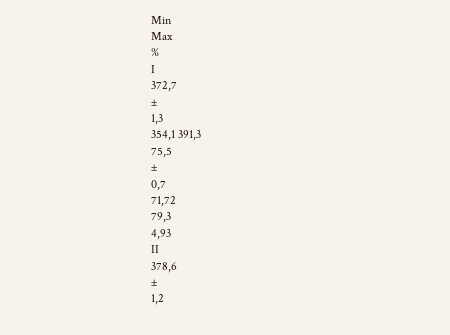Min
Max
%
I
372,7
±
1,3
354,1 391,3
75,5
±
0,7
71,72
79,3
4,93
II
378,6
±
1,2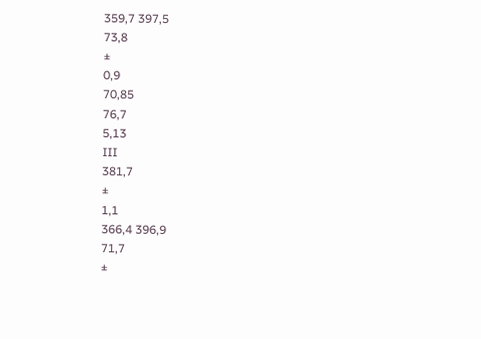359,7 397,5
73,8
±
0,9
70,85
76,7
5,13
III
381,7
±
1,1
366,4 396,9
71,7
±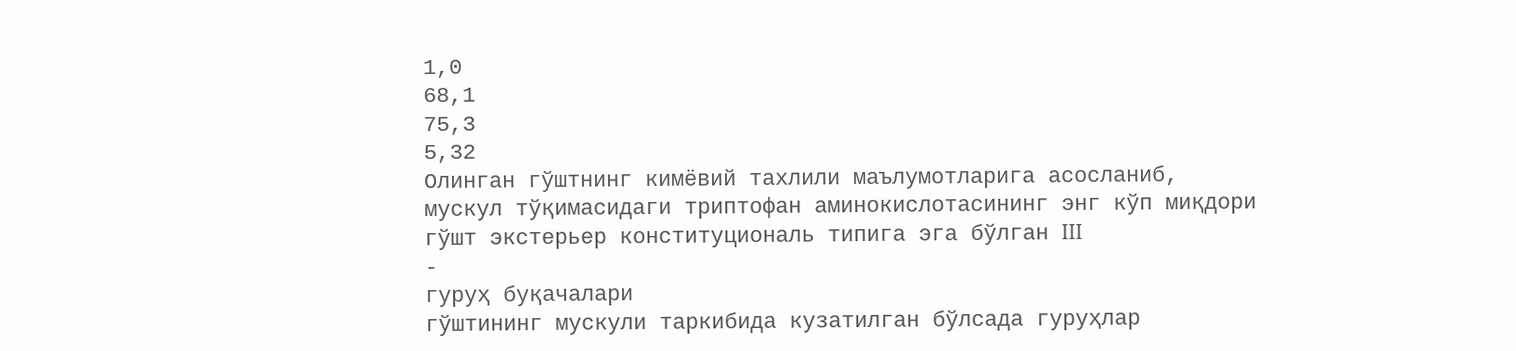1,0
68,1
75,3
5,32
Олинган гўштнинг кимёвий тахлили маълумотларига асосланиб,
мускул тўқимасидаги триптофан аминокислотасининг энг кўп миқдори
гўшт экстерьер конституциональ типига эга бўлган III
-
гуруҳ буқачалари
гўштининг мускули таркибида кузатилган бўлсада гуруҳлар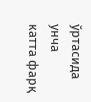ўртасида унча
катта фарқ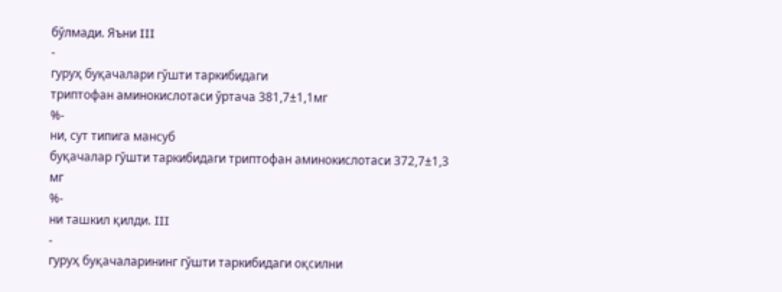бўлмади. Яъни III
-
гуруҳ буқачалари гўшти таркибидаги
триптофан аминокислотаси ўртача 381,7±1,1мг
%-
ни, сут типига мансуб
буқачалар гўшти таркибидаги триптофан аминокислотаси 372,7±1,3 мг
%-
ни ташкил қилди. III
-
гуруҳ буқачаларининг гўшти таркибидаги оқсилни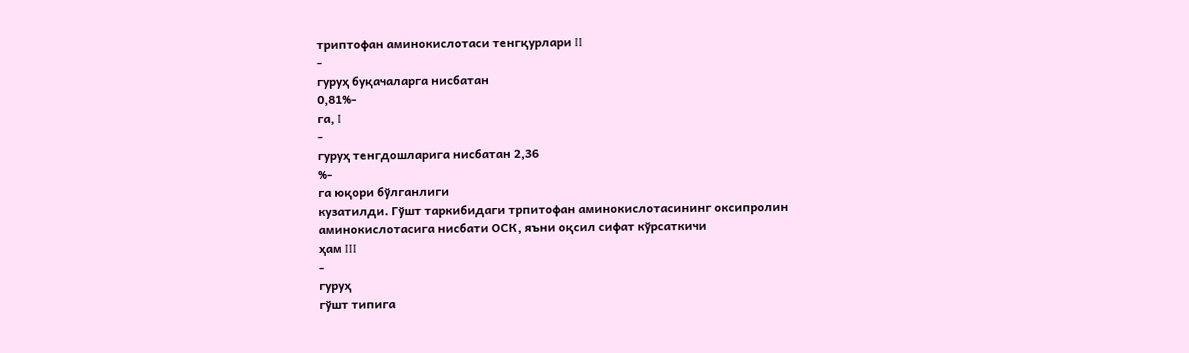триптофан аминокислотаси тенгқурлари II
-
гуруҳ буқачаларга нисбатан
0,81%-
га, I
-
гуруҳ тенгдошларига нисбатан 2,36
%-
га юқори бўлганлиги
кузатилди. Гўшт таркибидаги трпитофан аминокислотасининг оксипролин
аминокислотасига нисбати ОСК, яъни оқсил сифат кўрсаткичи
ҳам III
-
гуруҳ
гўшт типига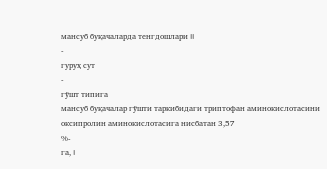мансуб буқачаларда тенгдошлари II
-
гуруҳ сут
-
гўшт типига
мансуб буқачалар гўшти таркибидаги триптофан аминокислотасини
оксипролин аминокислотасига нисбатан 3,57
%-
га, I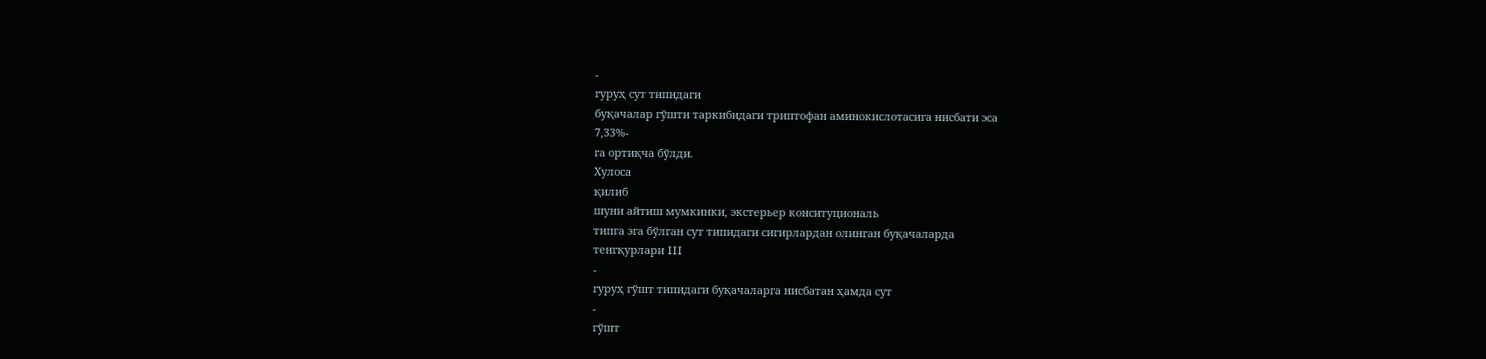-
гуруҳ сут типидаги
буқачалар гўшти таркибидаги триптофан аминокислотасига нисбати эса
7,33%-
га ортиқча бўлди.
Хулоса
қилиб
шуни айтиш мумкинки, экстерьер конситуциональ
типга эга бўлган сут типидаги сигирлардан олинган буқачаларда
тенгқурлари III
-
гуруҳ гўшт типидаги буқачаларга нисбатан ҳамда сут
-
гўшт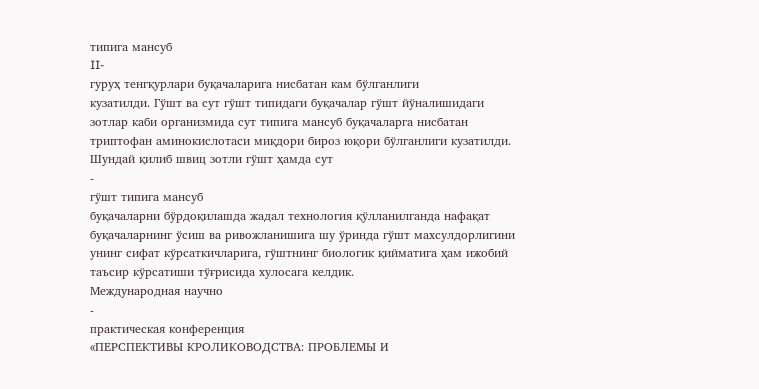типига мансуб
II-
гуруҳ тенгқурлари буқачаларига нисбатан кам бўлганлиги
кузатилди. Гўшт ва сут гўшт типидаги буқачалар гўшт йўналишидаги
зотлар каби организмида сут типига мансуб буқачаларга нисбатан
триптофан аминокислотаси миқдори бироз юқори бўлганлиги кузатилди.
Шундай қилиб швиц зотли гўшт ҳамда сут
-
гўшт типига мансуб
буқачаларни бўрдоқилашда жадал технология қўлланилганда нафақат
буқачаларнинг ўсиш ва ривожланишига шу ўринда гўшт махсулдорлигини
унинг сифат кўрсаткичларига, гўштнинг биологик қийматига ҳам ижобий
таъсир кўрсатиши тўғрисида хулосага келдик.
Международная научно
-
практическая конференция
«ПЕРСПЕКТИВЫ КРОЛИКОВОДСТВА: ПРОБЛЕМЫ И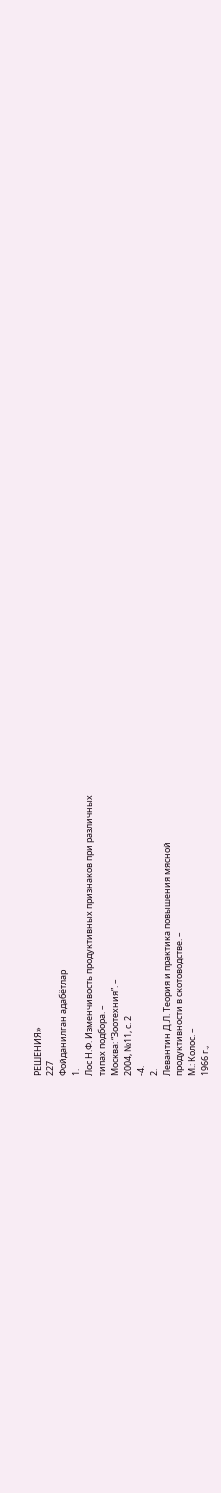РЕШЕНИЯ»
227
Фойданилган адабётлар
1.
Лос Н.Ф. Изменчивость продуктивных признаков при различных
типах подбора. –
Москва: “Зоотехния”. –
2004, №11, с. 2
-4.
2.
Левантин Д.Л. Теория и практика повышения мясной
продуктивности в скотоводстве. –
М.: Колос. –
1966 г.,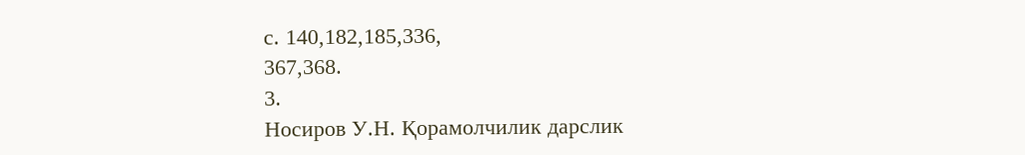с. 140,182,185,336,
367,368.
3.
Носиров У.Н. Қорамолчилик дарслик